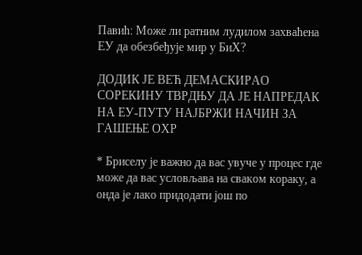Павић: Може ли ратним лудилом захваћена ЕУ да обезбеђује мир у БиХ?

ДОДИК ЈЕ ВЕЋ ДЕМАСКИРАО СОРЕКИНУ ТВРДЊУ ДА ЈЕ НАПРЕДАК НА ЕУ-ПУТУ НАЈБРЖИ НАЧИН ЗА ГАШЕЊЕ ОХР

* Бриселу је важно да вас увуче у процес где може да вас условљава на сваком кораку, а онда је лако придодати још по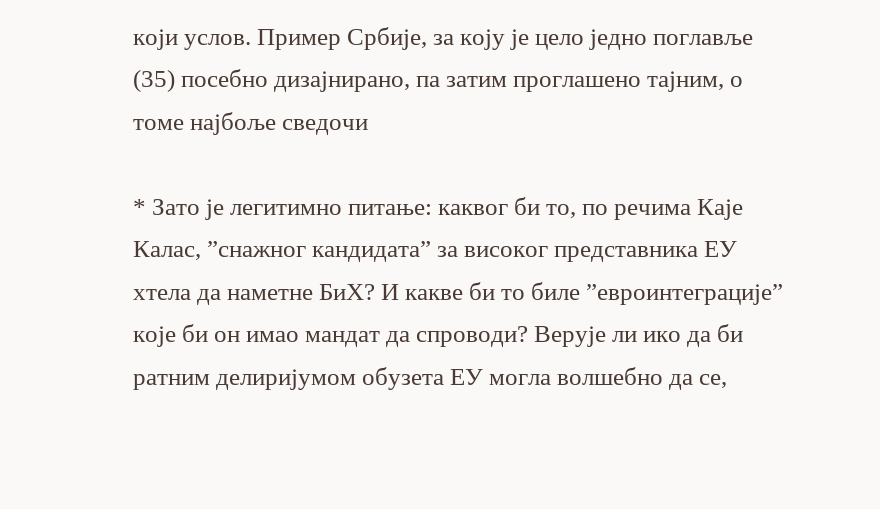који услов. Пример Србије, за коју је цело једно поглавље (35) посебно дизајнирано, па затим проглашено тајним, о томе најбоље сведочи

* Зато је легитимно питање: каквог би то, по речима Каје Калас, ”снажног кандидата” за високог представника ЕУ хтела да наметне БиХ? И какве би то биле ”евроинтеграције” које би он имао мандат да спроводи? Верује ли ико да би ратним делиријумом обузета ЕУ могла волшебно да се,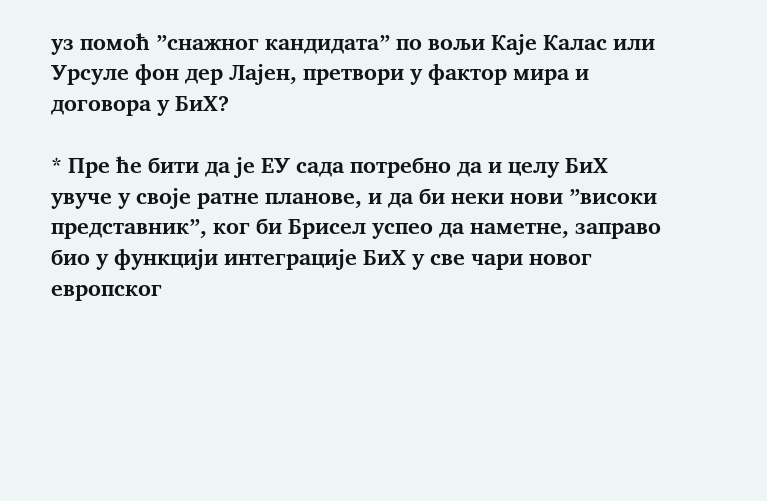уз помоћ ”снажног кандидата” по вољи Каје Калас или Урсуле фон дер Лајен, претвори у фактор мира и договора у БиХ?

* Пре ће бити да је ЕУ сада потребно да и целу БиХ увуче у своје ратне планове, и да би неки нови ”високи представник”, ког би Брисел успео да наметне, заправо био у функцији интеграције БиХ у све чари новог европског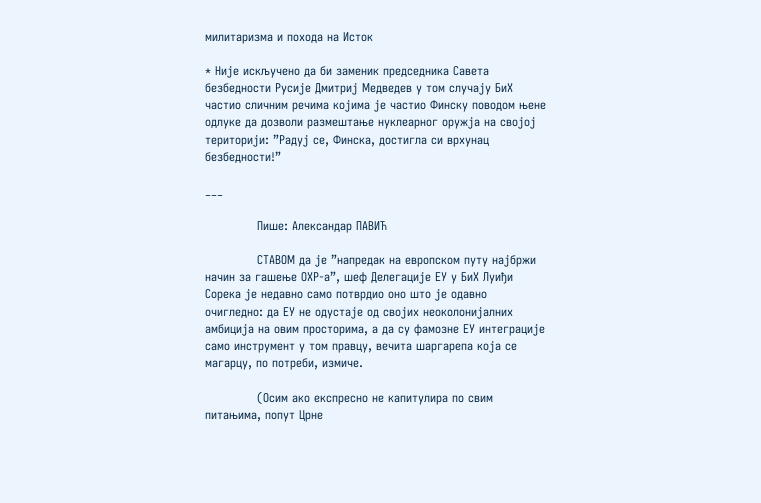милитаризма и похода на Исток

* Није искључено да би заменик председника Савета безбедности Русије Дмитриј Медведев у том случају БиХ частио сличним речима којима је частио Финску поводом њене одлуке да дозволи размештање нуклеарног оружја на својој територији: ”Радуј се, Финска, достигла си врхунац безбедности!”

___

             Пише: Александар ПАВИЋ

             СТАВОМ да је ”напредак на европском путу најбржи начин за гашење ОХР-а”, шеф Делегације ЕУ у БиХ Луиђи Сорека је недавно само потврдио оно што је одавно очигледно: да ЕУ не одустаје од својих неоколонијалних амбиција на овим просторима, а да су фамозне ЕУ интеграције само инструмент у том правцу, вечита шаргарепа која се магарцу, по потреби, измиче.

             (Осим ако експресно не капитулира по свим питањима, попут Црне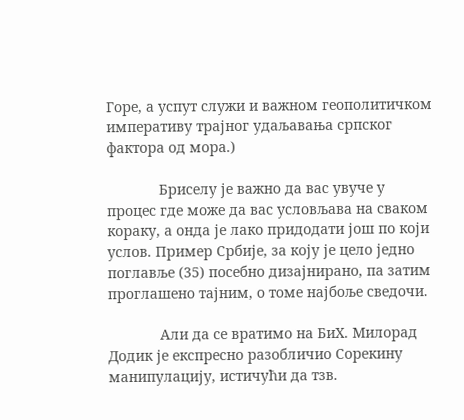Горе, а успут служи и важном геополитичком императиву трајног удаљавања српског фактора од мора.)

             Бриселу је важно да вас увуче у процес где може да вас условљава на сваком кораку, а онда је лако придодати још по који услов. Пример Србије, за коју је цело једно поглавље (35) посебно дизајнирано, па затим проглашено тајним, о томе најбоље сведочи.

             Али да се вратимо на БиХ. Милорад Додик је експресно разобличио Сорекину манипулацију, истичући да тзв.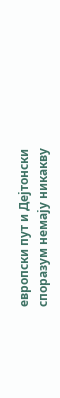европски пут и Дејтонски споразум немају никакву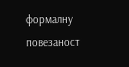формалну повезаност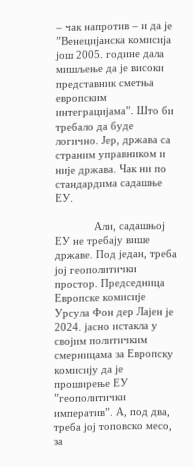– чак напротив – и да је ”Венецијанска комисија још 2005. године дала мишљење да је високи представник сметња европским интеграцијама”. Што би требало да буде логично. Јер, држава са страним управником и није држава. Чак ни по стандардима садашње ЕУ.

             Али, садашњој ЕУ не требају више државе. Под један, треба јој геополитички простор. Председница Европске комисије Урсула Фон дер Лајен је 2024. јасно истакла у својим политичким смерницама за Европску комисију да је проширење ЕУ ”геополитички императив”. А, под два, треба јој топовско месо, за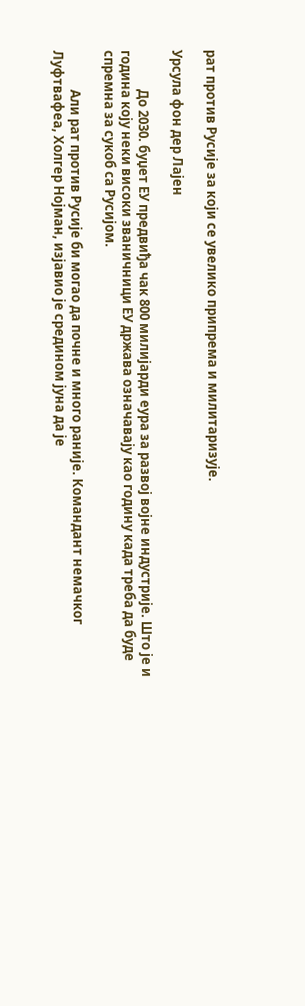рат против Русије за који се увелико припрема и милитаризује.

Урсула фон дер Лајен

             До 2030. буџет ЕУ предвиђа чак 800 милијарди еура за развој војне индустрије. Што је и година коју неки високи званичници ЕУ држава означавају као годину када треба да буде спремна за сукоб са Русијом.

             Али рат против Русије би могао да почне и много раније. Командант немачког Луфтвафеа, Холгер Нојман, изјавио је средином јуна да је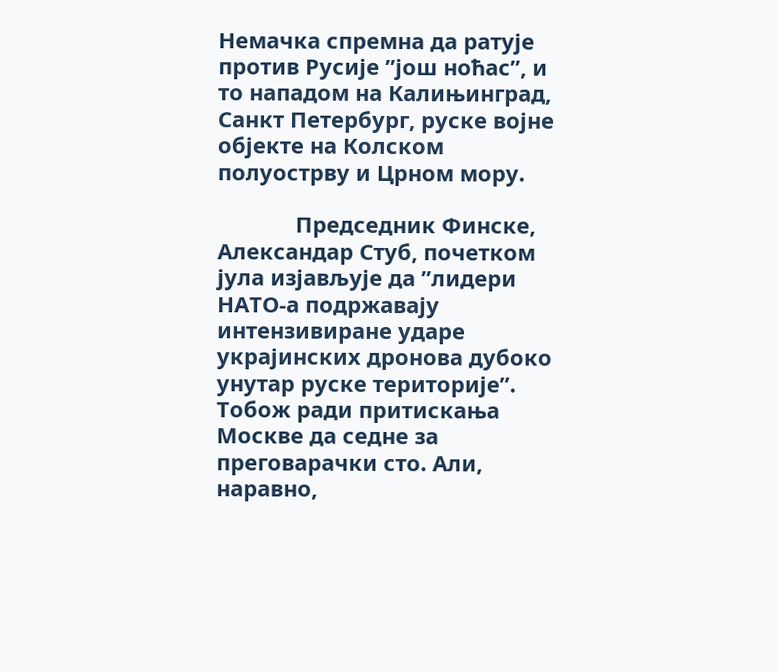Немачка спремна да ратује против Русије ”још ноћас”, и то нападом на Калињинград, Санкт Петербург, руске војне објекте на Колском полуострву и Црном мору.

             Председник Финске, Александар Стуб, почетком јула изјављује да ”лидери НАТО-а подржавају интензивиране ударе украјинских дронова дубоко унутар руске територије”. Тобож ради притискања Москве да седне за преговарачки сто. Али, наравно,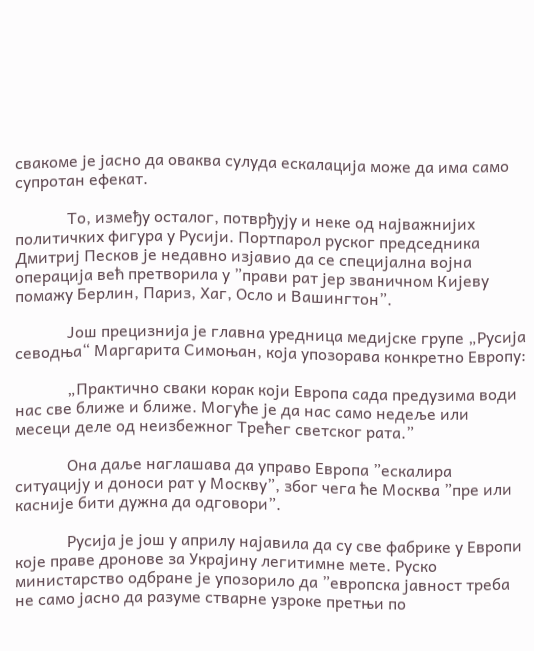свакоме је јасно да оваква сулуда ескалација може да има само супротан ефекат.

             То, између осталог, потврђују и неке од најважнијих политичких фигура у Русији. Портпарол руског председника Дмитриј Песков је недавно изјавио да се специјална војна операција већ претворила у ”прави рат јер званичном Кијеву помажу Берлин, Париз, Хаг, Осло и Вашингтон”.

             Још прецизнија је главна уредница медијске групе „Русија севодња“ Маргарита Симоњан, која упозорава конкретно Европу:

             „Практично сваки корак који Европа сада предузима води нас све ближе и ближе. Могуће је да нас само недеље или месеци деле од неизбежног Трећег светског рата.”

             Она даље наглашава да управо Европа ”ескалира ситуацију и доноси рат у Москву”, због чега ће Москва ”пре или касније бити дужна да одговори”.

             Русија је још у априлу најавила да су све фабрике у Европи које праве дронове за Украјину легитимне мете. Руско министарство одбране је упозорило да ”европска јавност треба не само јасно да разуме стварне узроке претњи по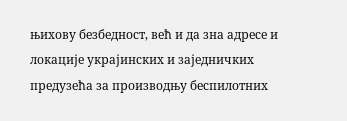њихову безбедност, већ и да зна адресе и локације украјинских и заједничких предузећа за производњу беспилотних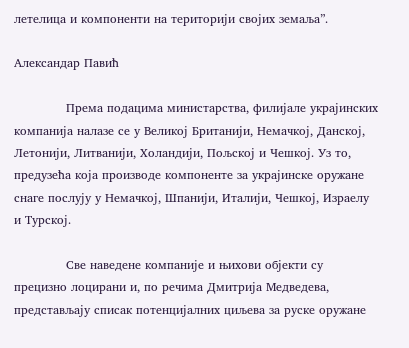летелица и компоненти на територији својих земаља”.

Александар Павић

             Према подацима министарства, филијале украјинских компанија налазе се у Великој Британији, Немачкој, Данској, Летонији, Литванији, Холандији, Пољској и Чешкој. Уз то, предузећа која производе компоненте за украјинске оружане снаге послују у Немачкој, Шпанији, Италији, Чешкој, Израелу и Турској.

             Све наведене компаније и њихови објекти су прецизно лоцирани и, по речима Дмитрија Медведева, представљају списак потенцијалних циљева за руске оружане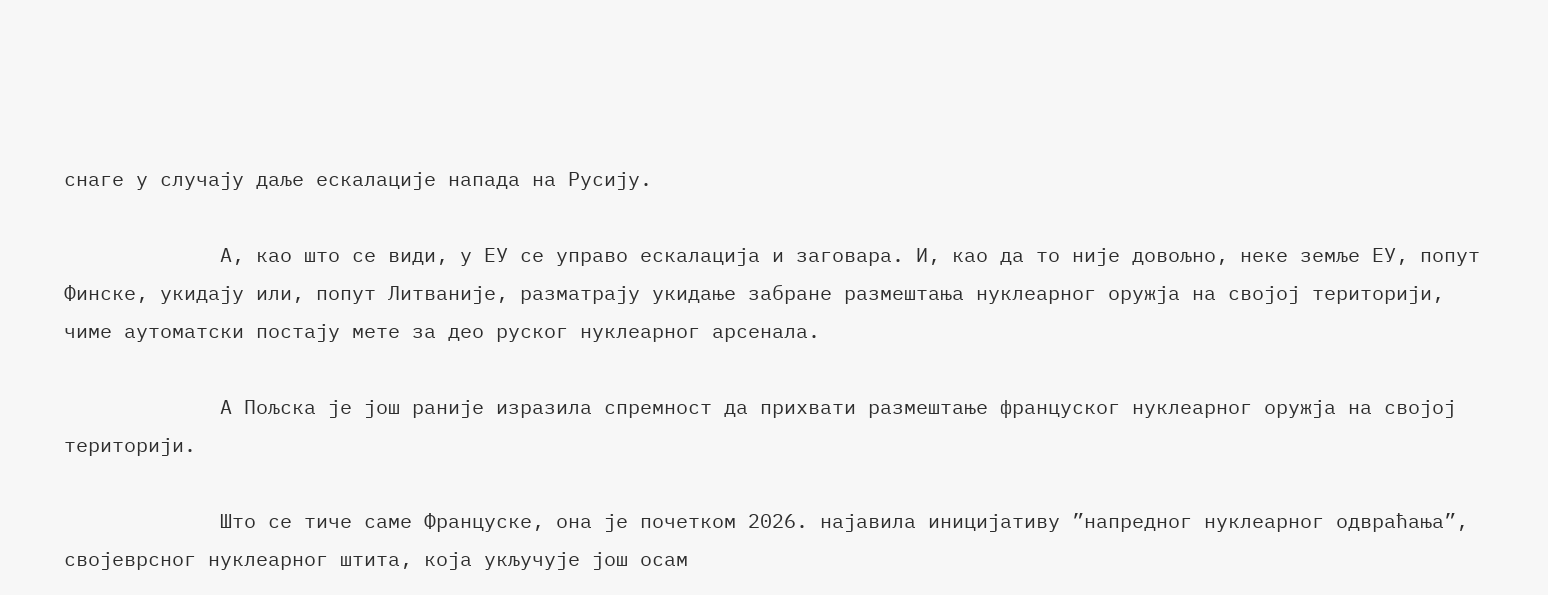снаге у случају даље ескалације напада на Русију.

             А, као што се види, у ЕУ се управо ескалација и заговара. И, као да то није довољно, неке земље ЕУ, попут Финске, укидају или, попут Литваније, разматрају укидање забране размештања нуклеарног оружја на својој територији, чиме аутоматски постају мете за део руског нуклеарног арсенала.

             А Пољска је још раније изразила спремност да прихвати размештање француског нуклеарног оружја на својој територији.

             Што се тиче саме Француске, она је почетком 2026. најавила иницијативу ”напредног нуклеарног одвраћања”, својеврсног нуклеарног штита, која укључује још осам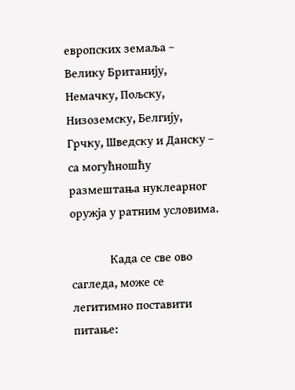европских земаља – Велику Британију, Немачку, Пољску, Низоземску, Белгију, Грчку, Шведску и Данску – са могућношћу размештања нуклеарног оружја у ратним условима.

             Када се све ово сагледа, може се легитимно поставити питање: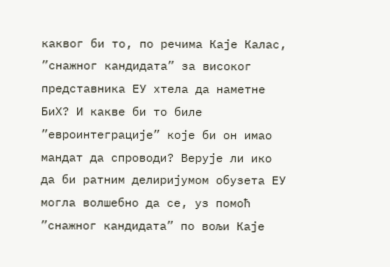каквог би то, по речима Каје Калас, ”снажног кандидата” за високог представника ЕУ хтела да наметне БиХ? И какве би то биле ”евроинтеграције” које би он имао мандат да спроводи? Верује ли ико да би ратним делиријумом обузета ЕУ могла волшебно да се, уз помоћ ”снажног кандидата” по вољи Каје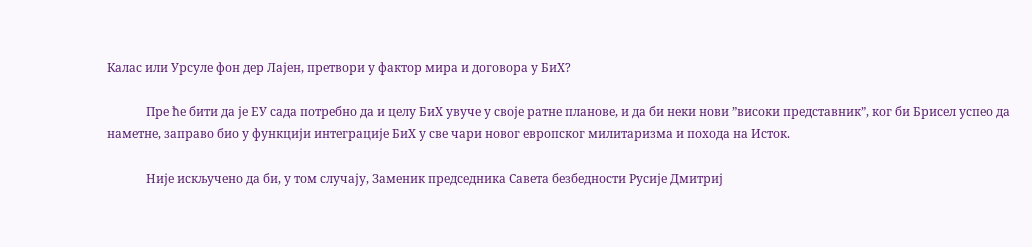Калас или Урсуле фон дер Лајен, претвори у фактор мира и договора у БиХ?

             Пре ће бити да је ЕУ сада потребно да и целу БиХ увуче у своје ратне планове, и да би неки нови ”високи представник”, ког би Брисел успео да наметне, заправо био у функцији интеграције БиХ у све чари новог европског милитаризма и похода на Исток.

             Није искључено да би, у том случају, Заменик председника Савета безбедности Русије Дмитриј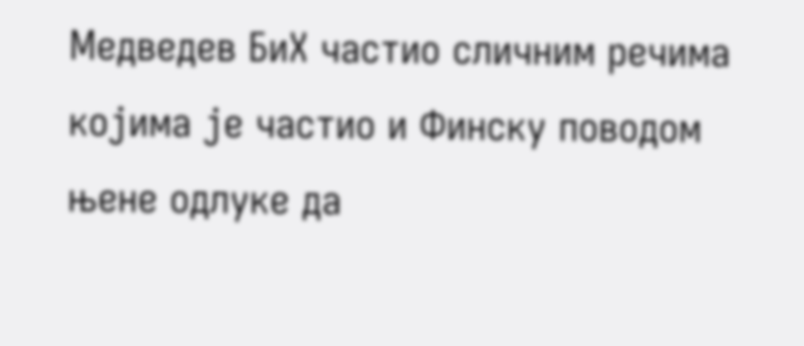Медведев БиХ частио сличним речима којима је частио и Финску поводом њене одлуке да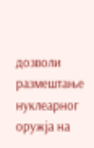дозволи размештање нуклеарног оружја на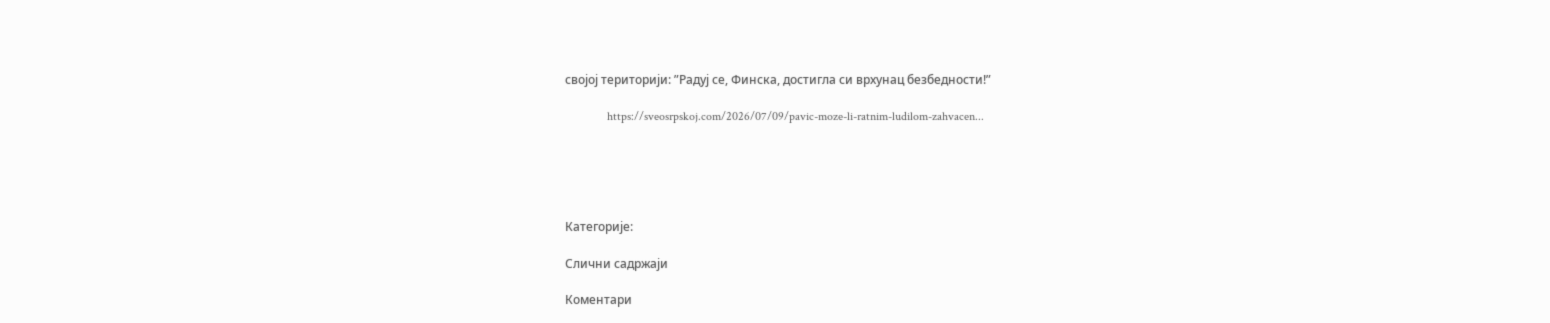својој територији: ”Радуј се, Финска, достигла си врхунац безбедности!”

              https://sveosrpskoj.com/2026/07/09/pavic-moze-li-ratnim-ludilom-zahvacen...





Категорије:

Слични садржаји

Коментари